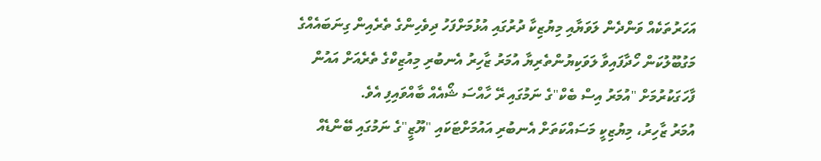އަހަރުތަކެއް ވަންދެން ލަވަޔާއި މިޔުޒިކާ ދުރުގައި އުޅުމަށްފަހު ދިވެހިންގެ ތެރެއިން ގިނަބައެއްގެ މަގުބޫލުކަން ހޯދާފައިވާ ލަވަކިޔުންތެރިޔާ އުމަރު ޒާހިރު އެނބުރި މިއުޒިކްގެ ތެރެއަށް އައުން ފާހަގަކުރުމަށް "އުމަރު އިސް ބެކް"ގެ ނަމުގައި ރޭ ހާއްސަ ޝޯއެއް ބާއްވައިފި އެވެ.
އުމަރު ޒާހިރު، މިޔުޒިކީ މަސައްކަތަށް އެނބުރި އައުމަށްޓަކައި "ޔޫޒީ"ގެ ނަމުގައި ބޭންޑެއް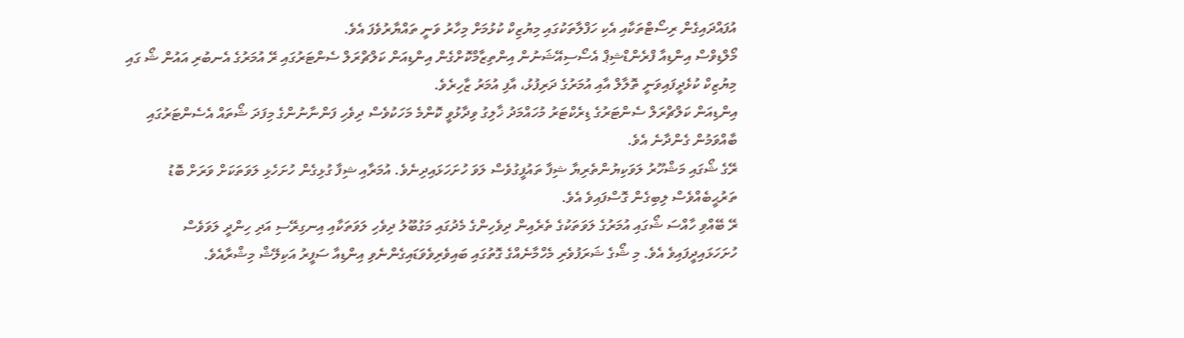އުފައްދައިގެން ރިސޯޓްތަކާއި އެކި ހަފްލާތަކުގައި މިޔުޒިކް ކުޅުމަށް މިހާރު ވަނީ ތައްޔާރުވެފަ އެވެ.
މޯލްޑިވްސް އިންޑިއާ ފްރެންޑްޝިޕް އެސޯސިއޭޝަނުން އިންތިޒާމްކޮށްގެން އިންޑިއަން ކަލްޗްރަލް ސެންޓަރުގައި ރޭ އުމަރުގެ އެނބުރި އައުން ޝޯ ގައި މިޔުޒިކް ކުޅެދީފައިވަނީ ތޮލާލް އާއި އުމަރުގެ ދަރިފުޅު، އާފި އުމަރު ޒާހިރެވެ.
އިންޑިއަން ކަލްޗްރަލް ސެންޓަރުގެ ޑިރެކްޓަރު މުހައްމަދު ޚާލިގު ވިދާޅުވީ ކޮންމެ މަހަކުވެސް ދިވެހި ފަންނާނުންގެ މިފަދަ ޝޯތައް އެސެންޓަރުގައި ބާއްވަމުން ގެންދާނެ އެވެ.
ރޭގެ ޝޯގައި މަޝްހޫރު ލަވަކިޔުންތެރިޔާ ޝިފާ ތައުފީގުވެސް ލަވަ ހުށަހަޅައިދިނެވެ. އުމަރާއި ޝިފާ ގުޅިގެން ހުށަހެޅި ލަވަތަކަށް ވަރަށް ބޮޑު ތަރުޙީބެއްވެސް ލިބިގެން ގޮސްފައިވެ އެވެ.
ރޭ ބޭއްވި ހާއްސަ ޝޯގައި އުމަރުގެ ލަވަތަކުގެ ތެރެއިން ދިވެހިންގެ މެދުގައި މަގުބޫލު ދިވެހި ލަވަތަކާއި އިނގިރޭސި އަދި ހިންދީ ލަވަވެސް ހުށަހަޅައިދީފައިވެ އެވެ. މި ޝޯގެ ޝަރަފުވެރި މެހްމާނެއްގެ ގޮތުގައި ބައިވެރިވެވަޑައިގެންނެވި އިންޑިއާ ސަފީރު އަކިލޭޝް މިޝްރާއެވެ.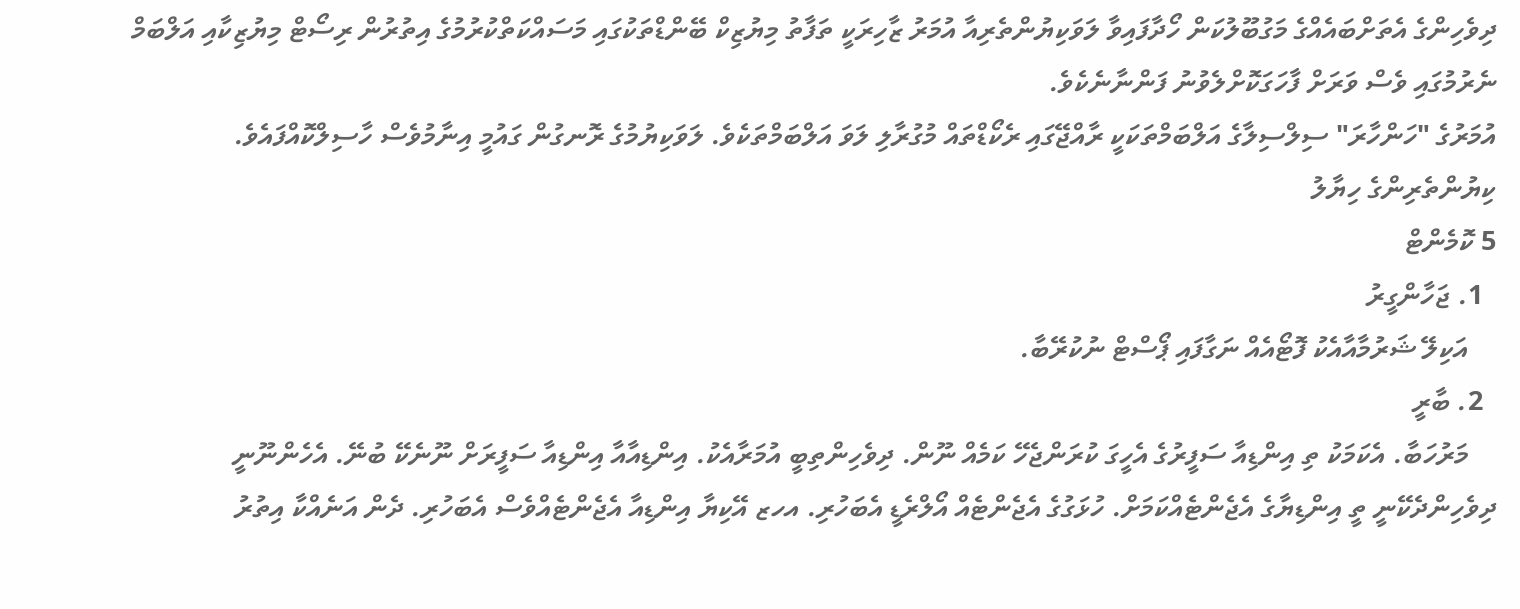ދިވެހިންގެ އެތަށްބައެއްގެ މަގުބޫލުކަން ހޯދާފައިވާ ލަވަކިޔުންތެރިއާ އުމަރު ޒާހިރަކީ ތަފާތު މިޔުޒިކް ބޭންޑްތަކުގައި މަސައްކަތްކުރުމުގެ އިތުރުން ރިސޯޓް މިޔުޒިކާއި އަލްބަމް ނެރުމުގައި ވެސް ވަރަށް ފާހަގަކޮށްލެވުނު ފަންނާނެކެވެ.
އުމަރުގެ "ހަންހާރަ" ސިލްސިލާގެ އަލްބަމްތަކަކީ ރާއްޖޭގައި ރެކޯޑްތައް މުގުރާލި ލަވަ އަލްބަމްތަކެވެ. ލަވަކިޔުމުގެ ރޮނގުން ގައުމީ އިނާމުވެސް ހާސިލްކޮއްފައެވެ.
ކިޔުންތެރިންގެ ހިޔާލު
5 ކޮމެންޓް
  1. ޖަހާންގީރު
    އަކިލޭ ޝަރުމާއާއެކު ފޮޓޯއެއް ނަގާފައި ޕޯސްޓް ނުކުރޭބާ.
  2. ބާރީ
    މަރުހަބާ. އެކަމަކު ތި އިންޑިއާ ސަފީރުގެ އެހީގަ ކުރަންޖެހޭ ކަމެއް ނޫން. ދިވެހިންތިބީ އުމަރާއެކު. އިންޑިއާއާ އިންޑިއާ ސަފީރަށް ނޫނެކޭ ބުނޭ. އެހެންނޫނީ ދިވެހިންދެކޭނީ ތީ އިންޑިޔާގެ އެޖެންޓެއްކަމަށް. ހުޅަގުގެ އެޖެންޓެއް އޯލްރެޑީ އެބަހުރި. އހޒ އޭކިޔާ އިންޑިއާ އެޖެންޓެއްވެސް އެބަހުރި. ދެން އަނެއްކާ އިތުރު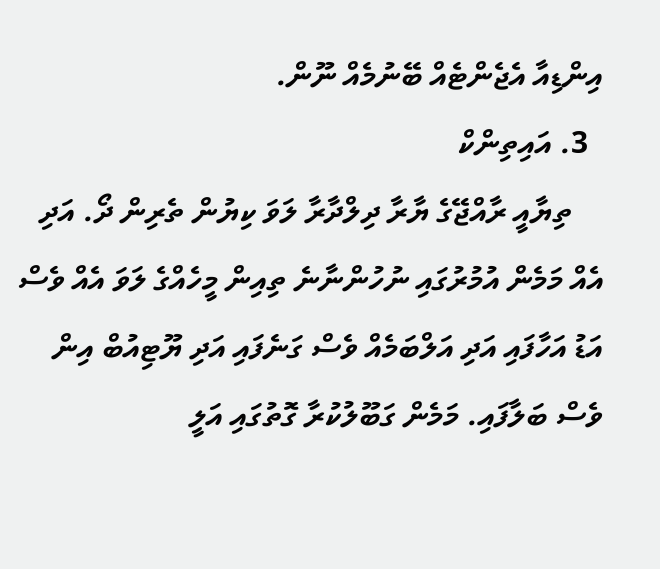އިންޑިއާ އެޖެންޓެއް ބޭނުމެއް ނޫން.
  3. އައިތިންކް
    ތިޔާއީ ރާއްޖޭގެ ޔާރާ ދިލްދާރާ ލަވަ ކިޔުން ތެރިން ދޯ. އަދި އެއް މަމެން އުމުރުގައި ނުހުންނާނެ ތިއިން މީހެއްގެ ލަވަ އެއް ވެސް އަޑު އަހާފައި އަދި އަލްބަމެއް ވެސް ގަނެފައި އަދި ޔޫޓިއުބް އިން ވެސް ބަލާފައި. މަމެން ގަބޫލުކުރާ ގޮތުގައި އަލީ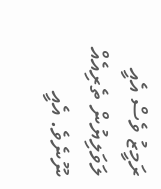ރަމީޒު ވެސް އެއީ ލަވަލިޔުން ތެރިއެއް ނޫނެވެ. އެއީ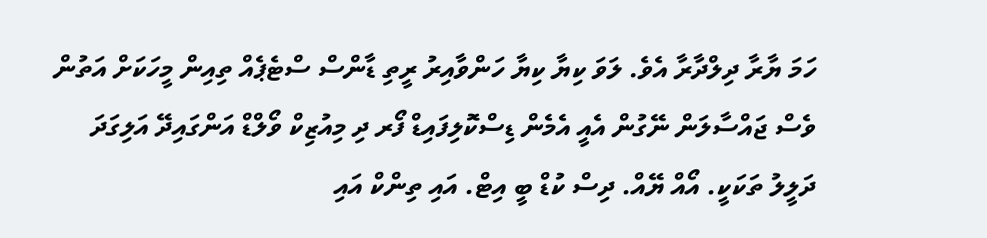ހަމަ ޔާރާ ދިލްދާރާ އެވެ. ލަވަ ކިޔާ ކިޔާ ހަންވާއިރު ރީތި ޑާންސް ސްޓެޕެއް ތިއިން މީހަކަށް އަތުން ވެސް ޖައްސާލަން ނޭގުން އެއީ އެމެން ޑިސްކޮލިފައިޑް ފޯރ ދި މިއުޒިކް ވޯލްޑް އަންގައިދޭ އަލިގަދަ ދަލީލު ތަކަކީ. އޯއް ޔޭއް. ދިސް ކުޑް ބީ އިޓް. އައި ތިންކް އައި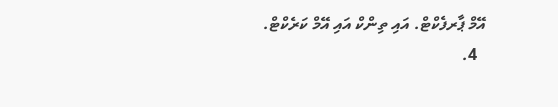އޭމް ޕާރފެކްޓް. އައި ތިންކް އައި އޭމް ކަރެކްޓް.
  4.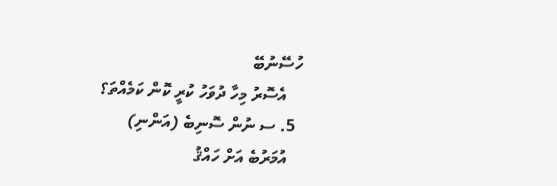ހުސޭނުބޭ
    އެސޮރު މިހާ ދުވަހު ކުރީ ކޮން ކަމެއްތަ؟
  5. ސ ނުން ސޮނިބެ (އަންނި)
    އުމަރުބެ އަށް ހައްޤު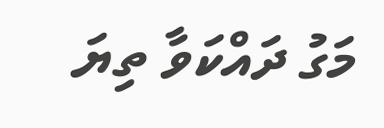މަގު ދައްކަވާ ތިޔަ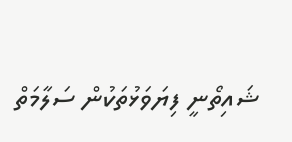ޝައިތޯނީ ފިޔަވަޅުތަކުން ސަލާމަތް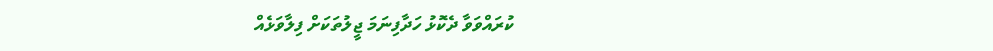ކުރައްވަވާ ދެކޮޅު ހަދާފިނަމަ ޖީލުތަކަށް ފިލާވަޅެއް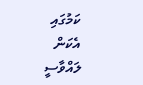ކަމުގައި އެކަން ލައްވާސީ